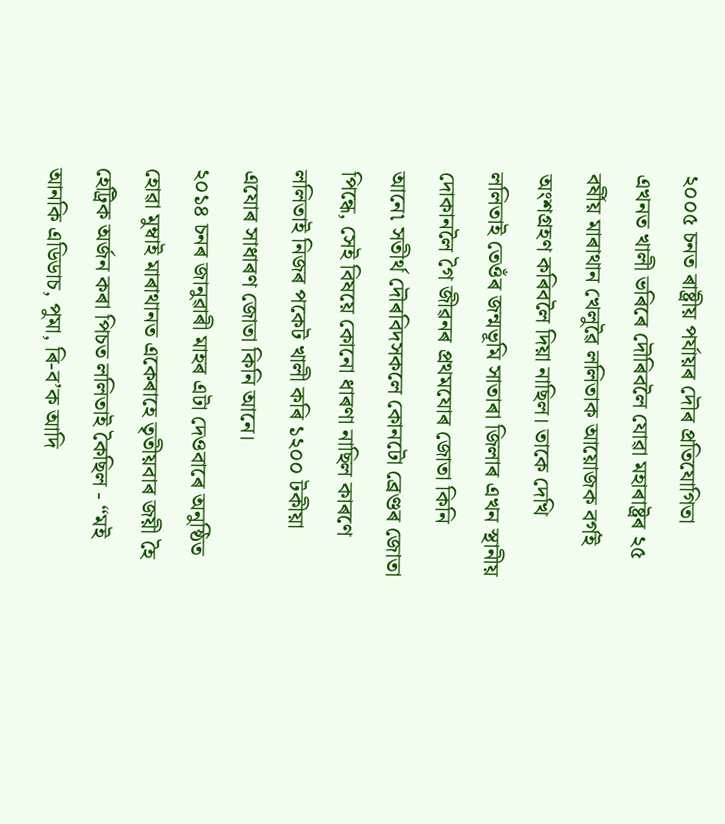২০০৫ চনত ৰাষ্ট্ৰীয় পৰ্যায়ৰ দৌৰ প্ৰতিযোগিতা এখনত খালী ভৰিৰে দৌৰিবলৈ যোৱা মহাৰাষ্ট্ৰৰ ২৫ বৰ্ষীয় মাৰাথান খেলুৱৈ ললিতাক আয়োজক বৰ্গই অংশগ্ৰহণ কৰিবলৈ দিয়া নাছিল। তাকে দেখি ললিতাই তেওঁৰ জন্মভূমি সাতাৰা জিলাৰ এখন স্থানীয় দোকানলৈ গৈ জীৱনৰ প্ৰথমযোৰ জোতা কিনি আনে৷ সতীৰ্থ দৌৰবিদসকলে কোনটো ব্ৰেণ্ডৰ জোতা পিন্ধে, সেই বিষয়ে কোনো ধাৰণা নাছিল কাৰণে ললিতাই নিজৰ পকেট খালী কৰি ১২০০ টকীয়া এযোৰ সাধাৰণ জোতা কিনি আনে।
২০১৪ চনৰ জানুৱাৰী মাহৰ এটা দেওবাৰে অনুষ্ঠিত হোৱা মুম্বাই মাৰাথানত একেৰাহে তৃতীয়বাৰ জয়ী হৈ হেট্ৰিক অৰ্জন কৰা পিচত ললিতাই কৈছিল - “মই আনকি এডিডাচ, পুমা, ৰি-ব’ক আদি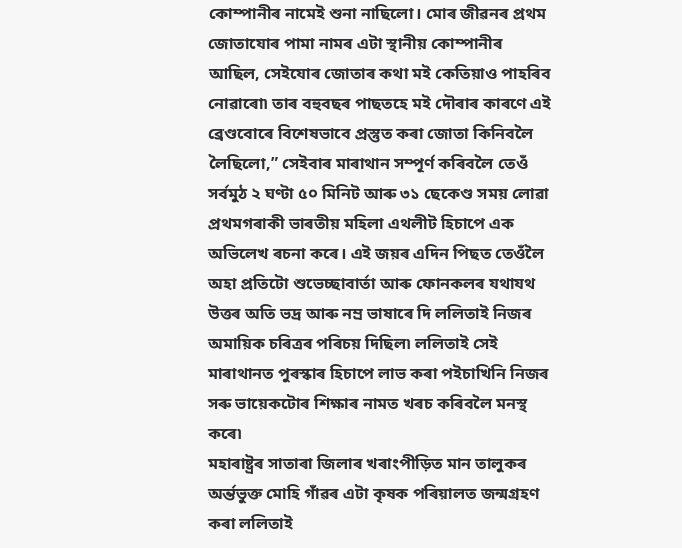কোম্পানীৰ নামেই শুনা নাছিলো। মোৰ জীৱনৰ প্ৰথম জোতাযোৰ পামা নামৰ এটা স্থানীয় কোম্পানীৰ আছিল, সেইযোৰ জোতাৰ কথা মই কেতিয়াও পাহৰিব নোৱাৰো৷ তাৰ বহুবছৰ পাছতহে মই দৌৰাৰ কাৰণে এই ব্ৰেণ্ডবোৰে বিশেষভাবে প্ৰস্তুত কৰা জোতা কিনিবলৈ লৈছিলো,” সেইবাৰ মাৰাথান সম্পূৰ্ণ কৰিবলৈ তেওঁ সৰ্বমুঠ ২ ঘণ্টা ৫০ মিনিট আৰু ৩১ ছেকেণ্ড সময় লোৱা প্ৰথমগৰাকী ভাৰতীয় মহিলা এথলীট হিচাপে এক অভিলেখ ৰচনা কৰে। এই জয়ৰ এদিন পিছত তেওঁলৈ অহা প্ৰতিটো শুভেচ্ছাবাৰ্তা আৰু ফোনকলৰ যথাযথ উত্তৰ অতি ভদ্ৰ আৰু নম্ৰ ভাষাৰে দি ললিতাই নিজৰ অমায়িক চৰিত্ৰৰ পৰিচয় দিছিল৷ ললিতাই সেই মাৰাথানত পুৰস্কাৰ হিচাপে লাভ কৰা পইচাখিনি নিজৰ সৰু ভায়েকটোৰ শিক্ষাৰ নামত খৰচ কৰিবলৈ মনস্থ কৰে৷
মহাৰাষ্ট্ৰৰ সাতাৰা জিলাৰ খৰাংপীড়িত মান তালুকৰ অৰ্ন্তভুক্ত মোহি গাঁৱৰ এটা কৃষক পৰিয়ালত জন্মগ্ৰহণ কৰা ললিতাই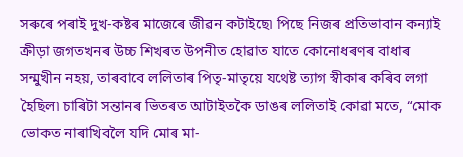সৰুৰে পৰাই দুখ-কষ্টৰ মাজেৰে জীৱন কটাইছে৷ পিছে নিজৰ প্ৰতিভাবান কন্যাই ক্ৰীড়া জগতখনৰ উচ্চ শিখৰত উপনীত হোৱাত যাতে কোনোধৰণৰ বাধাৰ সন্মুখীন নহয়, তাৰবাবে ললিতাৰ পিতৃ-মাতৃয়ে যথেষ্ট ত্যাগ স্বীকাৰ কৰিব লগা হৈছিল৷ চাৰিটা সন্তানৰ ভিতৰত আটাইতকৈ ডাঙৰ ললিতাই কোৱা মতে, “মোক ভোকত নাৰাখিবলৈ যদি মোৰ মা-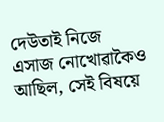দেউতাই নিজে এসাজ নোখোৱাকৈও আছিল, সেই বিষয়ে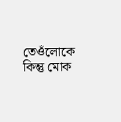তেওঁলোকে কিন্তু মোক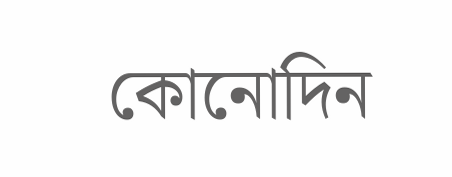কোনোদিন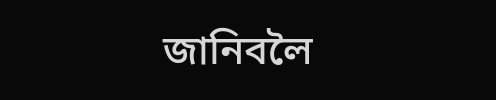জানিবলৈ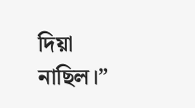দিয়া নাছিল।”